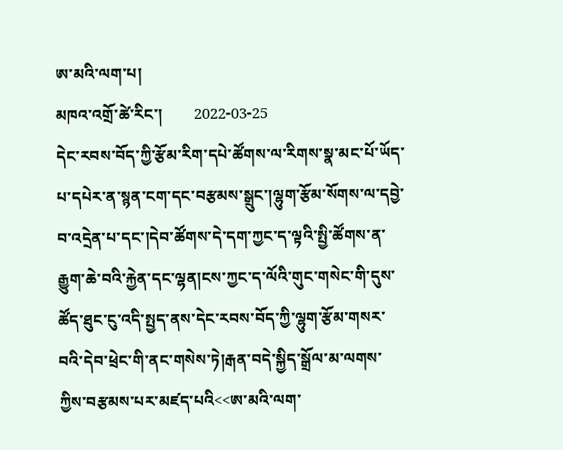ཨ་མའི་ལག་པ།
མཁའ་འགྲོ་ཚེ་རིང་།        2022-03-25
དེང་རབས་བོད་ཀྱི་རྩོམ་རིག་དཔེ་ཚོགས་ལ་རིགས་སྣ་མང་པོ་ཡོད་པ་དཔེར་ན་སྙན་ངག་དང་བརྩམས་སྒྲུང་།ལྷུག་རྩོམ་སོགས་ལ་དབྱེ་བ་འདྲེན་པ་དང་།དེབ་ཚོགས་དེ་དག་ཀྱང་ད་ལྟའི་སྤྱི་ཚོགས་ན་རྒྱུག་ཆེ་བའི་རྐྱེན་དང་ལྷན།ངས་ཀྱང་ད་ལོའི་གུང་གསེང་གི་དུས་ཚོད་ཐུང་ངུ་འདི་སྤྱད་ནས་དེང་རབས་བོད་ཀྱི་ལྷུག་རྩོམ་གསར་བའི་དེབ་ཕྲེང་གི་ནང་གསེས་ཏེ།རྒན་བདེ་སྐྱིད་སྒྲོལ་མ་ལགས་ཀྱིས་བརྩམས་པར་མཛད་པའི<<ཨ་མའི་ལག་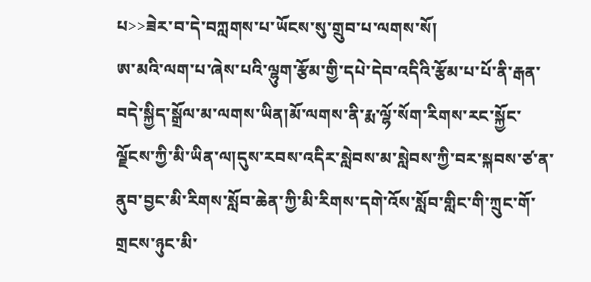པ>>ཟེར་བ་དེ་བཀླགས་པ་ཡོངས་སུ་གྲུབ་པ་ལགས་སོ།
ཨ་མའི་ལག་པ་ཞེས་པའི་ལྷུག་རྩོམ་གྱི་དཔེ་དེབ་འདིའི་རྩོམ་པ་པོ་ནི་རྒན་བདེ་སྐྱིད་སྒྲོལ་མ་ལགས་ཡིན།མོ་ལགས་ནི་རྨ་ལྷོ་སོག་རིགས་རང་སྐྱོང་ལྗོངས་ཀྱི་མི་ཡིན་ལ།དུས་རབས་འདིར་སླེབས་མ་སླེབས་ཀྱི་བར་སྐབས་ཙ་ན་ནུབ་བྱང་མི་རིགས་སློབ་ཆེན་ཀྱི་མི་རིགས་དགེ་འོས་སློབ་གླིང་གི་ཀྲུང་གོ་གྲངས་ཉུང་མི་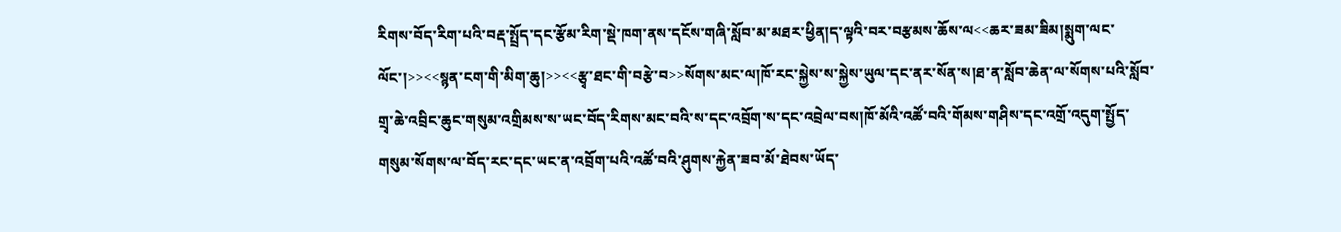རིགས་བོད་རིག་པའི་བརྡ་སྤྲོད་དང་རྩོམ་རིག་སྡེ་ཁག་ནས་དངོས་གཞི་སློབ་མ་མཐར་ཕྱིན།ད་ལྟའི་བར་བརྩམས་ཆོས་ལ<<ཆར་ཟམ་ཟིམ།སྨུག་ལང་ལོང་།>><<སྙན་ངག་གི་མིག་ཆུ།>><<རྩྭ་ཐང་གི་བརྩེ་བ>>སོགས་མང་ལ།ཁོ་རང་སྐྱེས་ས་སྐྱེས་ཡུལ་དང་ནར་སོན་ས།ཐ་ན་སློབ་ཆེན་ལ་སོགས་པའི་སློབ་གྲྭ་ཆེ་འབྲིང་ཆུང་གསུམ་འགྲིམས་ས་ཡང་བོད་རིགས་མང་བའི་ས་དང་འབྲོག་ས་དང་འབྲེལ་བས།ཁོ་མོའི་འཚོ་བའི་གོམས་གཤིས་དང་འགྲོ་འདུག་སྤྱོད་གསུམ་སོགས་ལ་བོད་རང་དང་ཡང་ན་འབྲོག་པའི་འཚོ་བའི་ཤུགས་རྐྱེན་ཟབ་མོ་ཐེབས་ཡོད་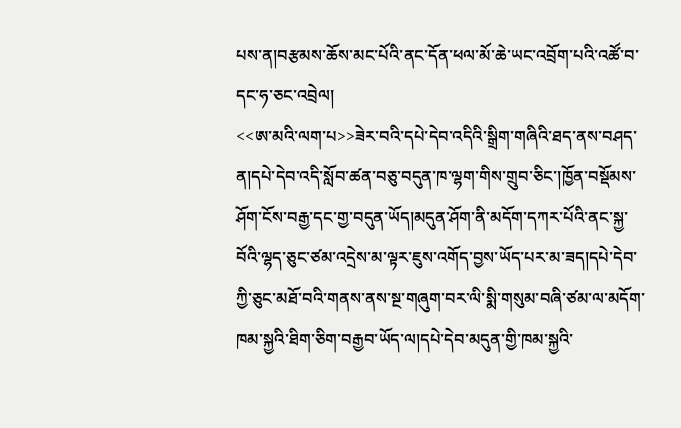པས་ན།བརྩམས་ཆོས་མང་པོའི་ནང་དོན་ཕལ་མོ་ཆེ་ཡང་འབྲོག་པའི་འཚོ་བ་དང་ཧ་ཅང་འབྲེལ།
<<ཨ་མའི་ལག་པ>>ཟེར་བའི་དཔེ་དེབ་འདིའི་སྒྲིག་གཞིའི་ཐད་ནས་བཤད་ན།དཔེ་དེབ་འདི་སློབ་ཚན་བཅུ་བདུན་ཁ་ལྷག་གིས་གྲུབ་ཅིང་།ཁྱོན་བསྡོམས་ཤོག་ངོས་བརྒྱ་དང་གྱ་བདུན་ཡོད།མདུན་ཤོག་ནི་མདོག་དཀར་པོའི་ནང་སྐྱ་བོའི་ལྷད་ཅུང་ཙམ་འདྲེས་མ་ལྟར་ཇུས་འགོད་བྱས་ཡོད་པར་མ་ཟད།དཔེ་དེབ་ཀྱི་ཅུང་མཐོ་བའི་གནས་ནས་སྔ་གཞུག་བར་ལི་སྨི་གསུམ་བཞི་ཙམ་ལ་མདོག་ཁམ་སྐྱའི་ཐིག་ཅིག་བརྒྱབ་ཡོད་ལ།དཔེ་དེབ་མདུན་གྱི་ཁམ་སྐྱའི་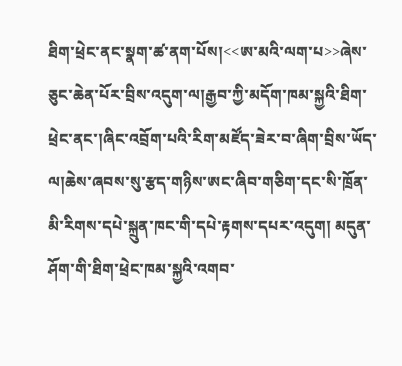ཐིག་ཕྲེང་ནང་སྣག་ཚ་ནག་པོས།<<ཨ་མའི་ལག་པ>>ཞེས་ཅུང་ཆེན་པོར་བྲིས་འདུག་ལ།རྒྱབ་ཀྱི་མདོག་ཁམ་སྐྱའི་ཐིག་ཕྲེང་ནང་།ཞིང་འབྲོག་པའི་རིག་མཛོད་ཟེར་བ་ཞིག་བྲིས་ཡོད་ལ།ཆེས་ཞབས་སུ་རྩད་གཉིས་ཨང་ཞིབ་གཅིག་དང་སི་ཁྲོན་མི་རིགས་དཔེ་སྐྲུན་ཁང་གི་དཔེ་རྟགས་དཔར་འདུག། མདུན་ཤོག་གི་ཐིག་ཕྲེང་ཁམ་སྐྱའི་འགབ་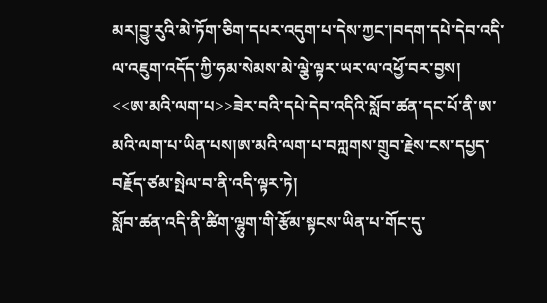མར།བྱུ་རུའི་མེ་ཏོག་ཅིག་དཔར་འདུག་པ་དེས་ཀྱང་།བདག་དཔེ་དེབ་འདི་ལ་འཇུག་འདོད་ཀྱི་ཧམ་སེམས་མེ་ལྕེ་ལྟར་ཡར་ལ་འཕྱོ་བར་བྱས།
<<ཨ་མའི་ལག་པ>>ཟེར་བའི་དཔེ་དེབ་འདིའི་སློབ་ཚན་དང་པོ་ནི་ཨ་མའི་ལག་པ་ཡིན་པས།ཨ་མའི་ལག་པ་བཀླགས་གྲུབ་རྗེས་ངས་དཔྱད་བརྗོད་ཙམ་སྤེལ་བ་ནི་འདི་ལྟར་ཏེ།
སློབ་ཚན་འདི་ནི་ཚིག་ལྷུག་གི་རྩོམ་སྟངས་ཡིན་པ་གོང་དུ་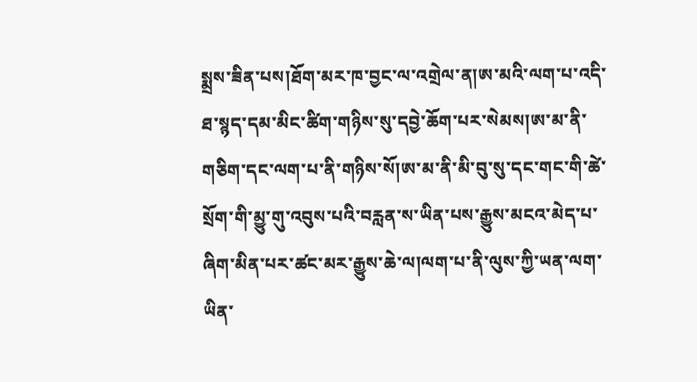སྨྲས་ཟིན་པས།ཐོག་མར་ཁ་བྱང་ལ་འགྲེལ་ན།ཨ་མའི་ལག་པ་འདི་ཐ་སྙད་དམ་མིང་ཚིག་གཉིས་སུ་དབྱེ་ཆོག་པར་སེམས།ཨ་མ་ནི་གཅིག་དང་ལག་པ་ནི་གཉིས་སོ།ཨ་མ་ནི་མི་བུ་སུ་དང་གང་གི་ཚེ་སྲོག་གི་མྱུ་གུ་འབུས་པའི་བརླན་ས་ཡིན་པས་རྒྱུས་མངའ་མེད་པ་ཞིག་མིན་པར་ཚང་མར་རྒྱུས་ཆེ་ལ།ལག་པ་ནི་ལུས་ཀྱི་ཡན་ལག་ཡིན་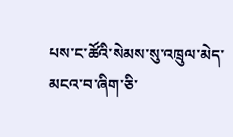པས་ང་ཚོའི་སེམས་སུ་འཁྲུལ་མེད་མངའ་བ་ཞིག་ཅི་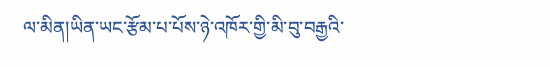ལ་མིན།ཡིན་ཡང་རྩོམ་པ་པོས་ཉེ་འཁོར་གྱི་མི་བུ་བརྒྱའི་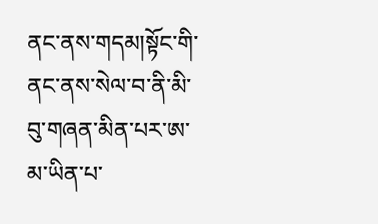ནང་ནས་གདམ།སྟོང་གི་ནང་ནས་སེལ་བ་ནི་མི་བུ་གཞན་མིན་པར་ཨ་མ་ཡིན་པ་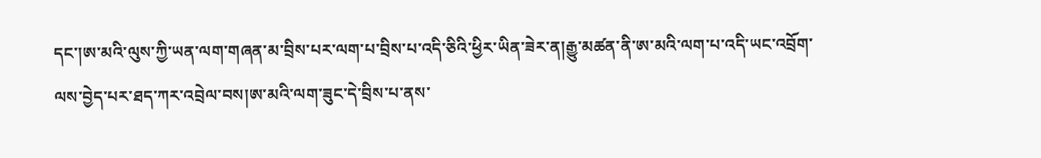དང་།ཨ་མའི་ལུས་ཀྱི་ཡན་ལག་གཞན་མ་བྲིས་པར་ལག་པ་བྲིས་པ་འདི་ཅིའི་ཕྱིར་ཡིན་ཟེར་ན།རྒྱུ་མཚན་ནི་ཨ་མའི་ལག་པ་འདི་ཡང་འབྲོག་ལས་བྱེད་པར་ཐད་ཀར་འབྲེལ་བས།ཨ་མའི་ལག་ཟུང་དེ་བྲིས་པ་ནས་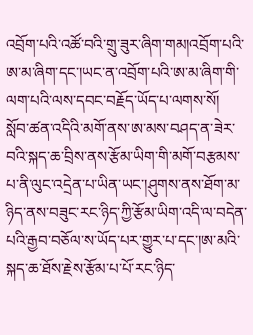འབྲོག་པའི་འཚོ་བའི་གྲུ་ཟུར་ཞིག་གམ།འབྲོག་པའི་ཨ་མ་ཞིག་དང་།ཡང་ན་འབྲོག་པའི་ཨ་མ་ཞིག་གི་ལག་པའི་ལས་དབང་བརྗོད་ཡོད་པ་ལགས་སོ།
སློབ་ཚན་འདིའི་མགོ་ནས་ཨ་མས་བཤད་ན་ཟེར་བའི་སྐད་ཆ་བྲིས་ནས་རྩོམ་ཡིག་གི་མགོ་བརྩམས་པ་ནི་ལུང་འདྲེན་པ་ཡིན་ཡང་།ཤུགས་ནས་ཐོག་མ་ཉིད་ནས་བཟུང་རང་ཉིད་ཀྱི་རྩོམ་ཡིག་འདི་ལ་བདེན་པའི་རྒྱབ་བཅོལ་ས་ཡོད་པར་གྱུར་པ་དང་།ཨ་མའི་སྐད་ཆ་ཐོས་རྗེས་རྩོམ་པ་པོ་རང་ཉིད་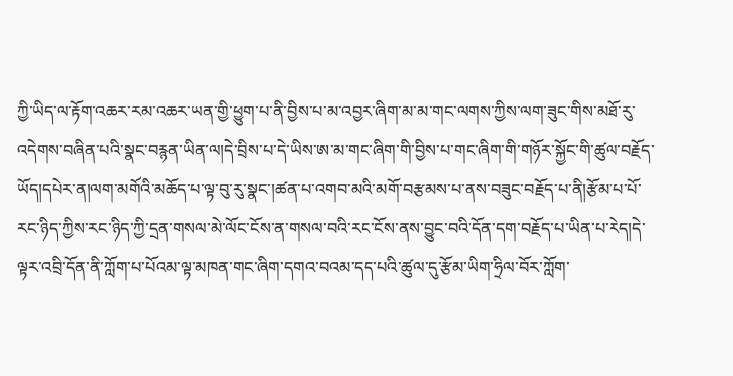ཀྱི་ཡིད་ལ་རྟོག་འཆར་རམ་འཆར་ཡན་གྱི་ཕྱུག་པ་ནི་བྱིས་པ་མ་འབྱར་ཞིག་མ་མ་གང་ལགས་ཀྱིས་ལག་ཟུང་གིས་མཐོ་རུ་འདེགས་བཞིན་པའི་སྣང་བརྙན་ཡིན་ལ།དེ་བྲིས་པ་དེ་ཡིས་ཨ་མ་གང་ཞིག་གི་བྱིས་པ་གང་ཞིག་གི་གཉོར་སྐྱོང་གི་ཚུལ་བརྗོད་ཡོད།དཔེར་ན།ལག་མགོའི་མཆོད་པ་ལྟ་བུ་རུ་སྣང་།ཚན་པ་འགབ་མའི་མགོ་བརྩམས་པ་ནས་བཟུང་བརྗོད་པ་ནི།རྩོམ་པ་པོ་རང་ཉིད་ཀྱིས་རང་ཉིད་ཀྱི་དྲན་གསལ་མེ་ལོང་ངོས་ན་གསལ་བའི་རང་ངོས་ནས་བྱུང་བའི་དོན་དག་བརྗོད་པ་ཡིན་པ་རེད།དེ་ལྟར་འབྲི་དོན་ནི་ཀློག་པ་པོའམ་ལྟ་མཁན་གང་ཞིག་དགའ་བའམ་དད་པའི་ཚུལ་དུ་རྩོམ་ཡིག་ཧྲིལ་བོར་ཀློག་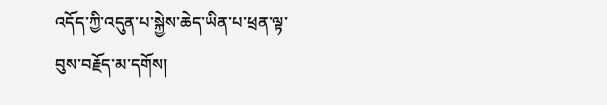འདོད་ཀྱི་འདུན་པ་སྐྱེས་ཆེད་ཡིན་པ་ཕྲན་ལྟ་བུས་བརྗོད་མ་དགོས།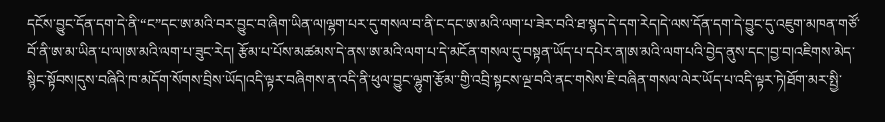དངོས་བྱུང་དོན་དག་དེ་ནི་“ང”དང་ཨ་མའི་བར་བྱུང་བ་ཞིག་ཡིན་ལ།ལྷག་པར་དུ་གསལ་བ་ནི་ང་དང་ཨ་མའི་ལག་པ་ཟེར་བའི་ཐ་སྙད་དེ་དག་རེད།དེ་ལས་དོན་དག་དེ་བྱུང་དུ་འཇུག་མཁན་གཙོ་བོ་ནི་ཨ་མ་ཡིན་པ་ལ།ཨ་མའི་ལག་པ་ཟུང་རེད། རྩོམ་པ་པོས་མཚམས་དེ་ནས་ཨ་མའི་ལག་པ་དེ་མངོན་གསལ་དུ་བསྟན་ཡོད་པ་དཔེར་ན།ཨ་མའི་ལག་པའི་བྱེད་ནུས་དང་།བྱ་བ།འཇིགས་མེད་སྙིང་སྟོབས།དུས་བཞིའི་ཁ་མདོག་སོགས་བྲིས་ཡོད།འདི་ལྟར་བཞིགས་ན་འདི་ནི་ཕུལ་བྱུང་ལྷུག་རྩོམ་་གྱི་འབྲི་སྟངས་ལྔ་བའི་ནང་གསེས་ཇི་བཞིན་གསལ་ལེར་ཡོད་པ་འདི་ལྟར་ཏེ།ཐོག་མར་སྤྱི་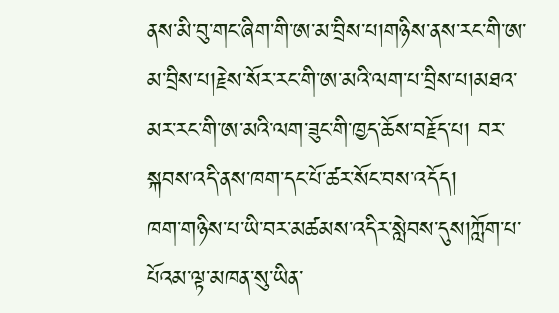ནས་མི་བུ་གང་ཞིག་གི་ཨ་མ་བྲིས་པ།གཉིས་ནས་རང་གི་ཨ་མ་བྲིས་པ།རྗེས་སོར་རང་གི་ཨ་མའི་ལག་པ་བྲིས་པ།མཐའ་མར་རང་གི་ཨ་མའི་ལག་ཟུང་གི་ཁྱད་ཆོས་བརྗོད་པ། བར་སྐབས་འདི་ནས་ཁག་དང་པོ་ཚར་སོང་བས་འདོད།
ཁག་གཉིས་པ་ཡི་བར་མཚམས་འདིར་སླེབས་དུས།ཀློག་པ་པོའམ་ལྟ་མཁན་སུ་ཡིན་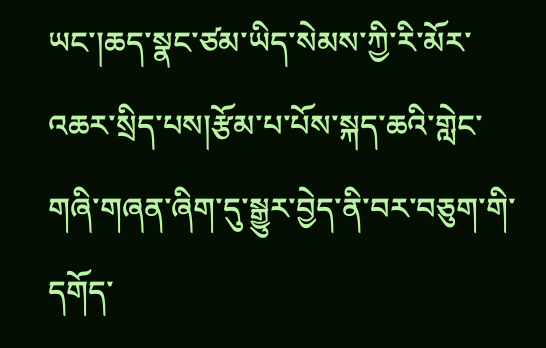ཡང་།ཆད་སྣང་ཙམ་ཡིད་སེམས་ཀྱི་རི་མོར་འཆར་སྲིད་པས།རྩོམ་པ་པོས་སྐད་ཆའི་གླེང་གཞི་གཞན་ཞིག་དུ་སྒྱུར་བྱེད་ནི་བར་བཅུག་གི་དགོད་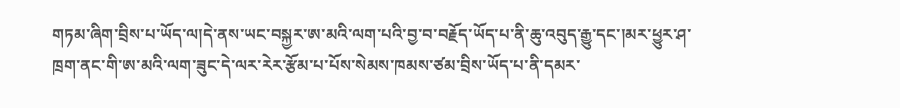གཏམ་ཞིག་བྲིས་པ་ཡོད་ལ།དེ་ནས་ཡང་བསྐྱར་ཨ་མའི་ལག་པའི་བྱ་བ་བརྗོད་ཡོད་པ་ནི་ཆུ་འབུད་རྒྱུ་དང་།མར་ཕྱུར་ཤ་ཁྲག་ནང་གི་ཨ་མའི་ལག་ཟུང་དེ་ལར་རེར་རྩོམ་པ་པོས་སེམས་ཁམས་ཙམ་བྲིས་ཡོད་པ་ནི་དམར་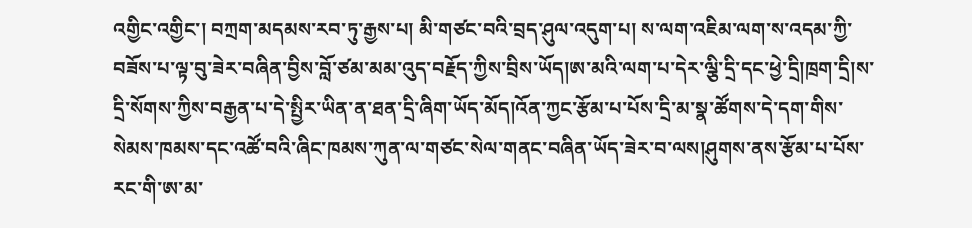འགྱིང་འགྱིང་། བཀྲག་མདམས་རབ་ཏུ་རྒྱས་པ། མི་གཙང་བའི་བྲད་ཤུལ་འདུག་པ། ས་ལག་འཇིམ་ལག་ས་འདམ་ཀྱི་བཟོས་པ་ལྟ་བུ་ཟེར་བཞིན་བྱིས་བློ་ཙམ་མམ་འུད་བརྗོད་ཀྱིས་བྲིས་ཡོད།ཨ་མའི་ལག་པ་དེར་ལྕི་དྲི་དང་ཕྱེ་དྲི།ཁྲག་དྲི།ས་དྲི་སོགས་ཀྱིས་བརྒྱན་པ་དེ་སྤྱིར་ཡིན་ན་ཐན་དྲི་ཞིག་ཡོད་མོད།འོན་ཀྱང་རྩོམ་པ་པོས་དྲི་མ་སྣ་ཚོགས་དེ་དག་གིས་སེམས་ཁམས་དང་འཚོ་བའི་ཞིང་ཁམས་ཀུན་ལ་གཙང་སེལ་གནང་བཞིན་ཡོད་ཟེར་བ་ལས།ཤུགས་ནས་རྩོམ་པ་པོས་རང་གི་ཨ་མ་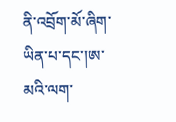ནི་འབྲོག་མོ་ཞིག་ཡིན་པ་དང་།ཨ་མའི་ལག་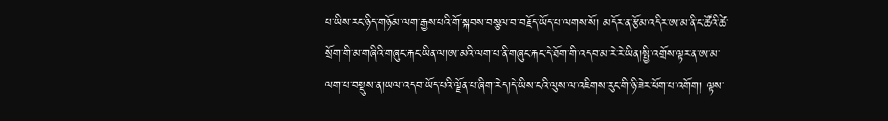པ་ཡིས་རང་ཉིད་གཉོམ་ལག་རྒྱས་པའི་གོ་སྐབས་བསྩལ་བ་བརྗོད་ཡོད་པ་ལགས་སོ། མདོར་ན་རྩོམ་འདིར་ཨ་མ་ནི་ང་ཚོའི་ཚེ་སྲོག་གི་མ་གཞིའི་གཞུང་རྐང་ཡིན་ལ།ཨ་མའི་ལག་པ་ནི་གཞུང་རྐང་དེ་ཐོག་གི་འདབ་མ་རེ་རེ་ཡིན།སྤྱི་འགྲོས་ལྟར་ན་ཨ་མ་ལག་པ་བསྡུས་ན།ཡལ་འདབ་ཡོད་པའི་ལྗོན་པ་ཞིག་རེད།དེ་ཡིས་ངའི་ལུས་ལ་འཇིགས་རུང་གི་ཉི་ཟེར་ཕོག་པ་འགོག། ལྟས་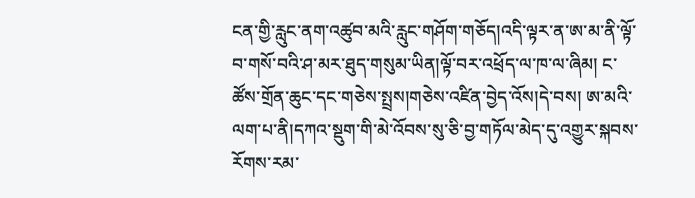ངན་གྱི་རླུང་ནག་འཚུབ་མའི་རླུང་གཤོག་གཅོད།འདི་ལྟར་ན་ཨ་མ་ནི་ལྟོ་བ་གསོ་བའི་ཤ་མར་ཐུད་གསུམ་ཡིན།ལྟོ་བར་འཕྲོད་ལ་ཁ་ལ་ཞིམ། ང་ཚོས་གྲོན་ཆུང་དང་གཅེས་སྤྲས།གཅེས་འཛིན་བྱེད་འོས།དེ་བས། ཨ་མའི་ལག་པ་ནི།དཀའ་སྡུག་གི་མེ་འོབས་སུ་ཅི་བྱ་གཏོལ་མེད་དུ་འགྱུར་སྐབས་རོགས་རམ་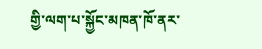གྱི་ལག་པ་སྐྱོང་མཁན་ཁོ་ནར་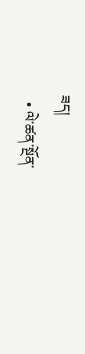ཟད།
  • ལེ་ཚན་སྔོན་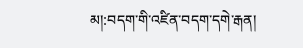མ།:བདག་གི་འཛིན་བདག་དགེ་རྒན།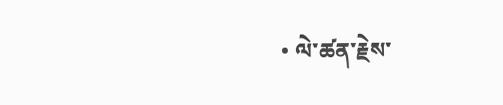• ལེ་ཚན་རྗེས་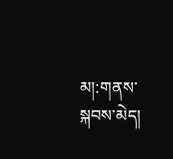མ།:གནས་སྐབས་མེད།